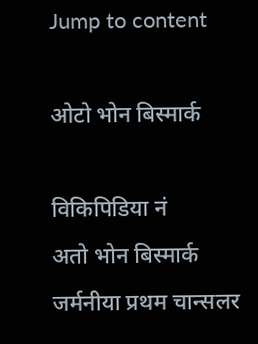Jump to content

ओटो भोन बिस्मार्क

विकिपिडिया नं
अतो भोन बिस्मार्क
जर्मनीया प्रथम चान्सलर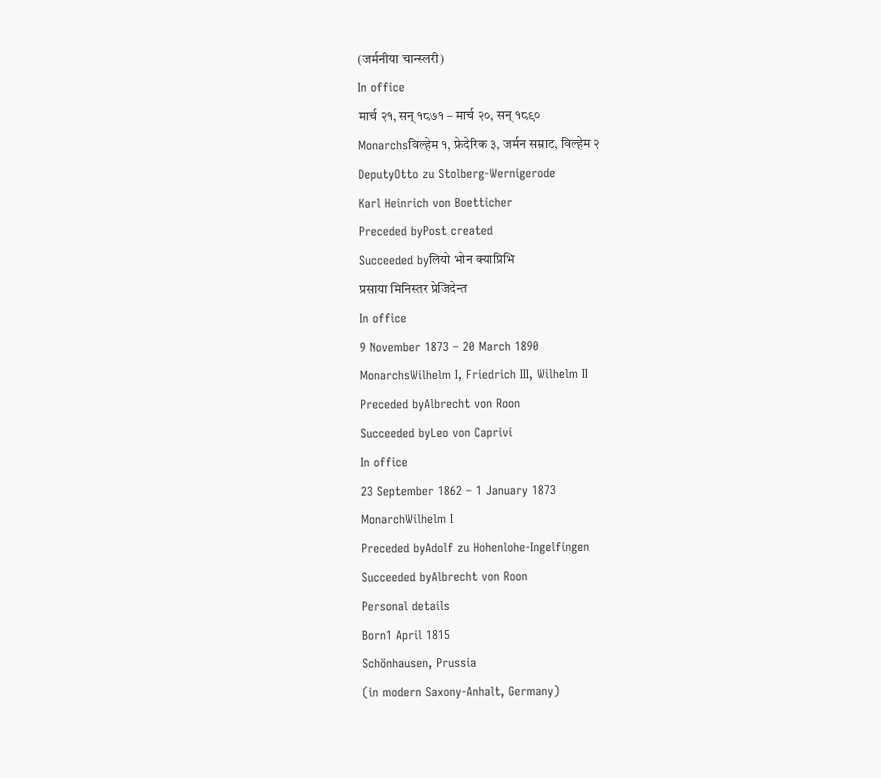(जर्मनीया चान्स्लरी)
In office
मार्च २१, सन् १८७१ – मार्च २०, सन् १८९०
Monarchsविल्हेम १, फ्रेदेरिक ३, जर्मन सम्राट, विल्हेम २
DeputyOtto zu Stolberg-Wernigerode
Karl Heinrich von Boetticher
Preceded byPost created
Succeeded byलियो भोन क्याप्रिभि
प्रसाया मिनिस्तर प्रेजिदेन्त
In office
9 November 1873 – 20 March 1890
MonarchsWilhelm I, Friedrich III, Wilhelm II
Preceded byAlbrecht von Roon
Succeeded byLeo von Caprivi
In office
23 September 1862 – 1 January 1873
MonarchWilhelm I
Preceded byAdolf zu Hohenlohe-Ingelfingen
Succeeded byAlbrecht von Roon
Personal details
Born1 April 1815
Schönhausen, Prussia
(in modern Saxony-Anhalt, Germany)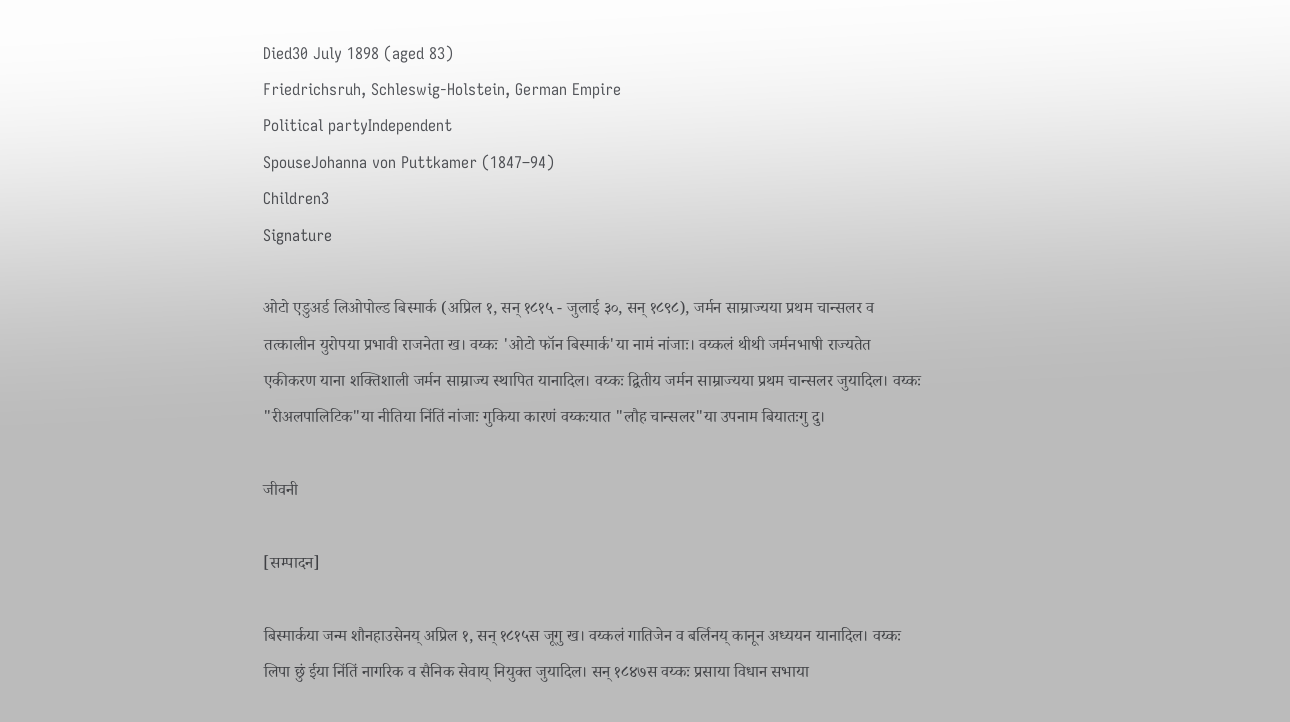Died30 July 1898 (aged 83)
Friedrichsruh, Schleswig-Holstein, German Empire
Political partyIndependent
SpouseJohanna von Puttkamer (1847–94)
Children3
Signature

ओटो एडुअर्ड लिओपोल्ड बिस्मार्क (अप्रिल १, सन् १८१५ - जुलाई ३०, सन् १८९८), जर्मन साम्राज्यया प्रथम चान्सलर व तत्कालीन युरोपया प्रभावी राजनेता ख। वय्कः 'ओटो फॉन बिस्मार्क'या नामं नांजाः। वय्कलं थीथी जर्मनभाषी राज्यतेत एकीकरण याना शक्तिशाली जर्मन साम्राज्य स्थापित यानादिल। वय्कः द्वितीय जर्मन साम्राज्यया प्रथम चान्सलर जुयादिल। वय्कः "रीअलपालिटिक"या नीतिया निंतिं नांजाः गुकिया कारणं वय्कःयात "लौह चान्सलर"या उपनाम बियातःगु दु।

जीवनी

[सम्पादन]

बिस्मार्कया जन्म शौनहाउसेनय् अप्रिल १, सन् १८१५स जूगु ख। वय्कलं गातिजेन व बर्लिनय् कानून अध्ययन यानादिल। वय्कः लिपा छुं ईया निंतिं नागरिक व सैनिक सेवाय् नियुक्त जुयादिल। सन् १८४७स वय्कः प्रसाया विधान सभाया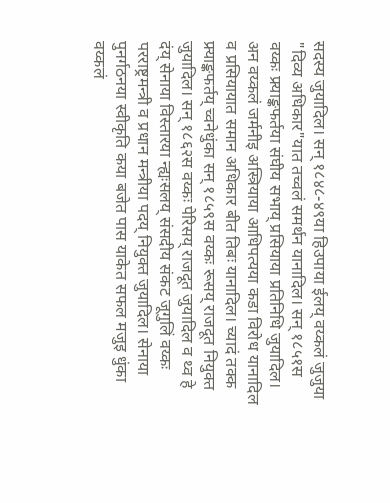सदस्य जुयादिल। सन् १८४८-४९या हिउपाया ईलय् वय्कलं जुजुया "दिव्य अधिकार"यात तच्वलं समर्थन यानादिल। सन् १८५१स वय्कः फ्र्याङ्कफर्तया संघीय सभाय् प्रसियाया प्रतिनिधि जुयादिल। अन वय्कलं जर्मनीइ अस्त्रियाया आधिपत्यया कडा विरोध यानादिल व प्रसियायात समान अधिकार बीत तिबः यानादिल। च्यादं तक्क फ्र्याङ्कफर्तय् च्वनेधुंका सन् १८५९स वय्कः रूसय् राजदूत नियुक्त जुयादिल। सन् १८६२स वय्कः पेरिसय् राजदूत जुयादिल व थ्व हे दंय् सेनाया विस्तारया न्ह्यःसलय् संसदीय संकट जूगुलिं वय्कः परराष्ट्रमन्त्री व प्रधान मन्त्रीया पदय् नियुक्त जुयादिल। सेनाया पुनर्गठनया स्वीकृति कया बजेत पास याकेत सफल मजुइ धुंका वय्कलं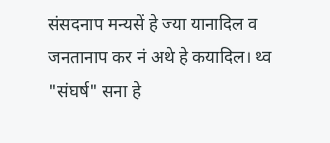संसदनाप मन्यसें हे ज्या यानादिल व जनतानाप कर नं अथे हे कयादिल। थ्व "संघर्ष" सना हे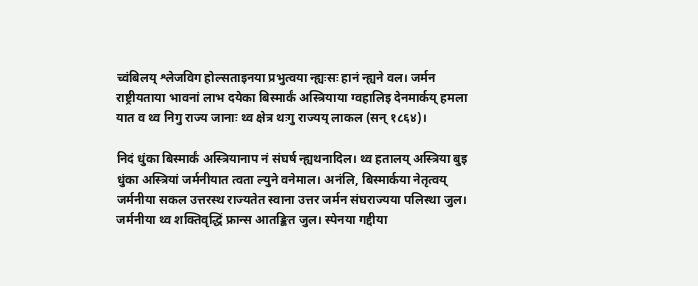च्वंबिलय् श्लेजविग होल्सताइनया प्रभुत्वया न्ह्यःसः हानं न्ह्यने वल। जर्मन राष्ट्रीयताया भावनां लाभ दयेका बिस्मार्कं अस्त्रियाया ग्वहालिइ देनमार्कय् हमला यात व थ्व निगु राज्य जानाः थ्व क्षेत्र थःगु राज्यय् लाकल (सन् १८६४)।

निदं धुंका बिस्मार्कं अस्त्रियानाप नं संघर्ष न्ह्यथनादिल। थ्व हतालय् अस्त्रिया बुइ धुंका अस्त्रियां जर्मनीयात त्वता ल्युने वनेमाल। अनंलि, बिस्मार्कया नेतृत्वय् जर्मनीया सकल उत्तरस्थ राज्यतेत स्वाना उत्तर जर्मन संघराज्यया पलिस्था जुल। जर्मनीया थ्व शक्तिवृद्धिं फ्रान्स आतङ्कित जुल। स्पेनया गद्दीया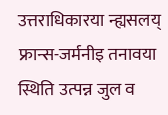उत्तराधिकारया न्ह्यसलय् फ्रान्स-जर्मनीइ तनावया स्थिति उत्पन्न जुल व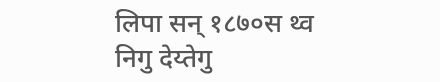लिपा सन् १८७०स थ्व निगु देय्तेगु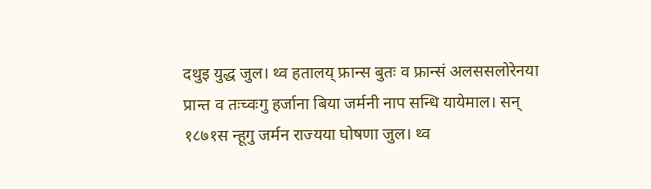दथुइ युद्ध जुल। थ्व हतालय् फ्रान्स बुतः व फ्रान्सं अलससलोरेनया प्रान्त व तःच्वःगु हर्जाना बिया जर्मनी नाप सन्धि यायेमाल। सन् १८७१स न्हूगु जर्मन राज्यया घोषणा जुल। थ्व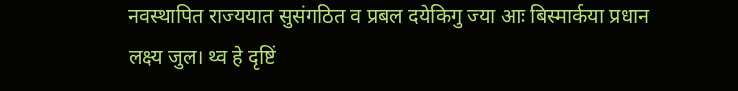नवस्थापित राज्ययात सुसंगठित व प्रबल दयेकिगु ज्या आः बिस्मार्कया प्रधान लक्ष्य जुल। थ्व हे दृष्टिं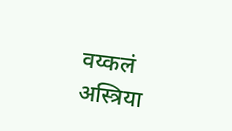वय्कलं अस्त्रिया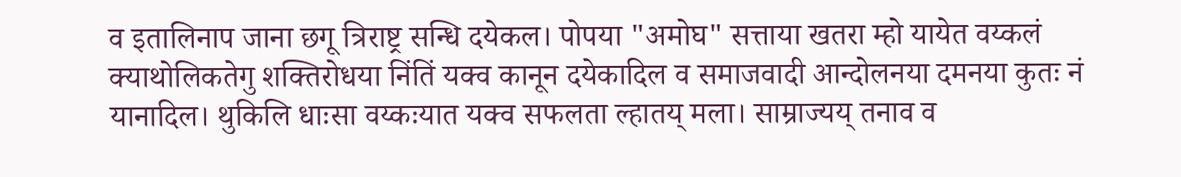व इतालिनाप जाना छगू त्रिराष्ट्र सन्धि दयेकल। पोपया "अमोघ" सत्ताया खतरा म्हो यायेत वय्कलं क्याथोलिकतेगु शक्तिरोधया निंतिं यक्व कानून दयेकादिल व समाजवादी आन्दोलनया दमनया कुतः नं यानादिल। थुकिलि धाःसा वय्कःयात यक्व सफलता ल्हातय् मला। साम्राज्यय् तनाव व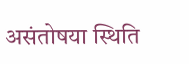असंतोषया स्थिति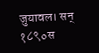जुयावल। सन् १८९०स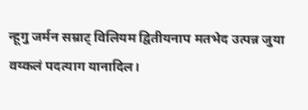न्हूगु जर्मन सम्राट् विलियम द्वितीयनाप मतभेद उत्पन्न जुया वय्कलं पदत्याग यानादिल।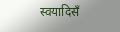स्वयादिसँ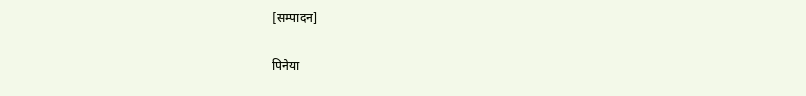[सम्पादन]

पिनेया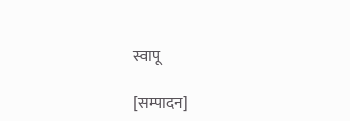स्वापू

[सम्पादन]